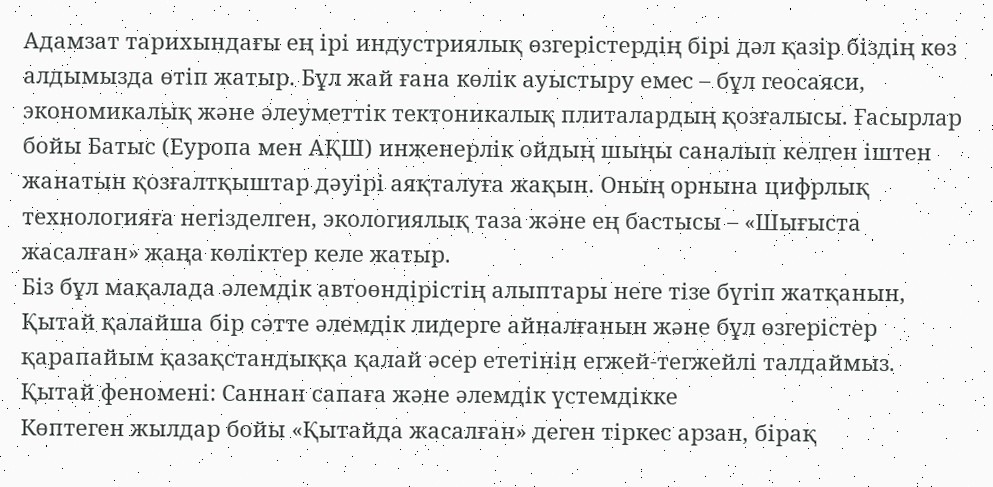Адамзат тарихындағы ең ірі индустриялық өзгерістердің бірі дәл қазір біздің көз алдымызда өтіп жатыр. Бұл жай ғана көлік ауыстыру емес – бұл геосаяси, экономикалық және әлеуметтік тектоникалық плиталардың қозғалысы. Ғасырлар бойы Батыс (Еуропа мен АҚШ) инженерлік ойдың шыңы саналып келген іштен жанатын қозғалтқыштар дәуірі аяқталуға жақын. Оның орнына цифрлық технологияға негізделген, экологиялық таза және ең бастысы – «Шығыста жасалған» жаңа көліктер келе жатыр.
Біз бұл мақалада әлемдік автоөндірістің алыптары неге тізе бүгіп жатқанын, Қытай қалайша бір сәтте әлемдік лидерге айналғанын және бұл өзгерістер қарапайым қазақстандыққа қалай әсер ететінін егжей-тегжейлі талдаймыз.
Қытай феномені: Саннан сапаға және әлемдік үстемдікке
Көптеген жылдар бойы «Қытайда жасалған» деген тіркес арзан, бірақ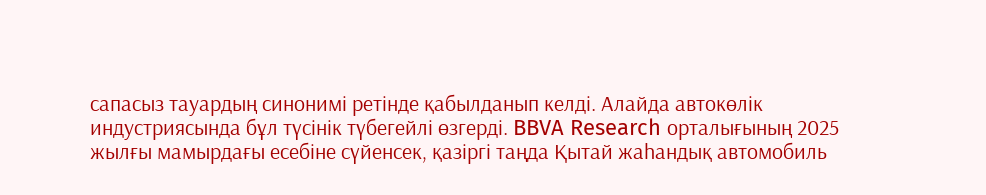сапасыз тауардың синонимі ретінде қабылданып келді. Алайда автокөлік индустриясында бұл түсінік түбегейлі өзгерді. BBVA Research орталығының 2025 жылғы мамырдағы есебіне сүйенсек, қазіргі таңда Қытай жаһандық автомобиль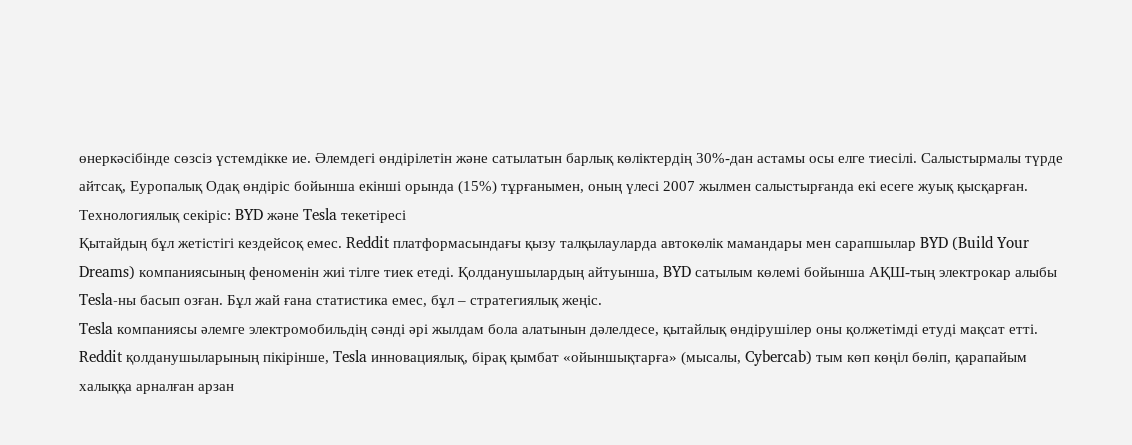өнеркәсібінде сөзсіз үстемдікке ие. Әлемдегі өндірілетін және сатылатын барлық көліктердің 30%-дан астамы осы елге тиесілі. Салыстырмалы түрде айтсақ, Еуропалық Одақ өндіріс бойынша екінші орында (15%) тұрғанымен, оның үлесі 2007 жылмен салыстырғанда екі есеге жуық қысқарған.
Технологиялық секіріс: BYD және Tesla текетіресі
Қытайдың бұл жетістігі кездейсоқ емес. Reddit платформасындағы қызу талқылауларда автокөлік мамандары мен сарапшылар BYD (Build Your Dreams) компаниясының феноменін жиі тілге тиек етеді. Қолданушылардың айтуынша, BYD сатылым көлемі бойынша АҚШ-тың электрокар алыбы Tesla-ны басып озған. Бұл жай ғана статистика емес, бұл – стратегиялық жеңіс.
Tesla компаниясы әлемге электромобильдің сәнді әрі жылдам бола алатынын дәлелдесе, қытайлық өндірушілер оны қолжетімді етуді мақсат етті. Reddit қолданушыларының пікірінше, Tesla инновациялық, бірақ қымбат «ойыншықтарға» (мысалы, Cybercab) тым көп көңіл бөліп, қарапайым халыққа арналған арзан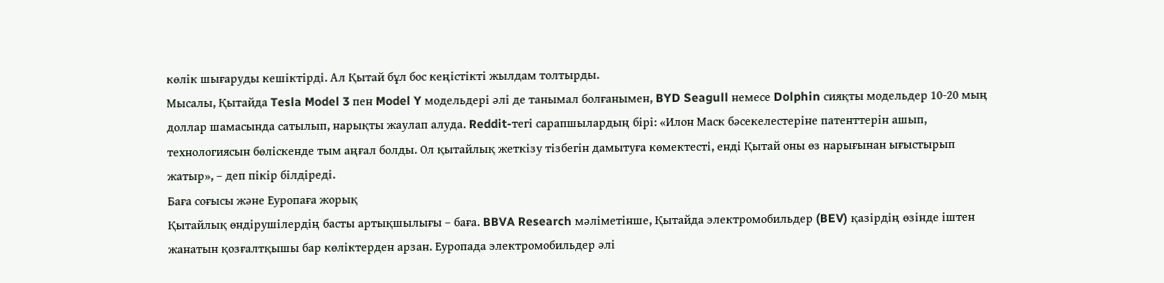көлік шығаруды кешіктірді. Ал Қытай бұл бос кеңістікті жылдам толтырды.
Мысалы, Қытайда Tesla Model 3 пен Model Y модельдері әлі де танымал болғанымен, BYD Seagull немесе Dolphin сияқты модельдер 10-20 мың доллар шамасында сатылып, нарықты жаулап алуда. Reddit-тегі сарапшылардың бірі: «Илон Маск бәсекелестеріне патенттерін ашып, технологиясын бөліскенде тым аңғал болды. Ол қытайлық жеткізу тізбегін дамытуға көмектесті, енді Қытай оны өз нарығынан ығыстырып жатыр», – деп пікір білдіреді.
Баға соғысы және Еуропаға жорық
Қытайлық өндірушілердің басты артықшылығы – баға. BBVA Research мәліметінше, Қытайда электромобильдер (BEV) қазірдің өзінде іштен жанатын қозғалтқышы бар көліктерден арзан. Еуропада электромобильдер әлі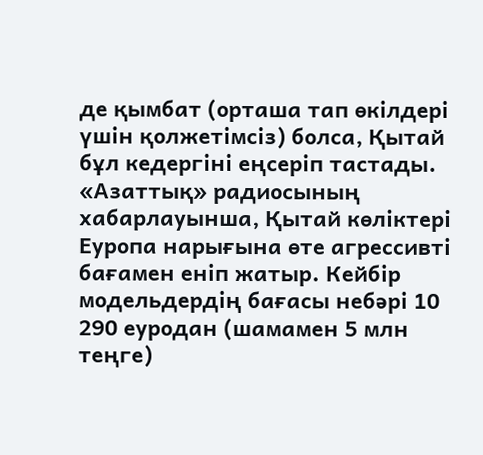де қымбат (орташа тап өкілдері үшін қолжетімсіз) болса, Қытай бұл кедергіні еңсеріп тастады.
«Азаттық» радиосының хабарлауынша, Қытай көліктері Еуропа нарығына өте агрессивті бағамен еніп жатыр. Кейбір модельдердің бағасы небәрі 10 290 еуродан (шамамен 5 млн теңге)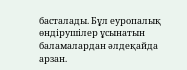басталады. Бұл еуропалық өндірушілер ұсынатын баламалардан әлдеқайда арзан.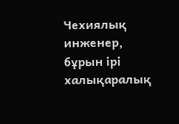Чехиялық инженер, бұрын ірі халықаралық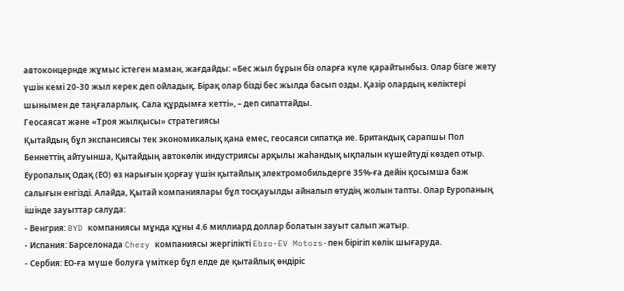автоконцернде жұмыс істеген маман, жағдайды: «Бес жыл бұрын біз оларға күле қарайтынбыз. Олар бізге жету үшін кемі 20-30 жыл керек деп ойладық. Бірақ олар бізді бес жылда басып озды. Қазір олардың көліктері шынымен де таңғаларлық. Сала құрдымға кетті», – деп сипаттайды.
Геосаясат және «Троя жылқысы» стратегиясы
Қытайдың бұл экспансиясы тек экономикалық қана емес, геосаяси сипатқа ие. Британдық сарапшы Пол Беннеттің айтуынша, Қытайдың автокөлік индустриясы арқылы жаһандық ықпалын күшейтуді көздеп отыр.
Еуропалық Одақ (ЕО) өз нарығын қорғау үшін қытайлық электромобильдерге 35%-ға дейін қосымша баж салығын енгізді. Алайда, Қытай компаниялары бұл тосқауылды айналып өтудің жолын тапты. Олар Еуропаның ішінде зауыттар салуда:
- Венгрия: BYD компаниясы мұнда құны 4.6 миллиард доллар болатын зауыт салып жатыр.
- Испания: Барселонада Chery компаниясы жергілікті Ebro-EV Motors-пен бірігіп көлік шығаруда.
- Сербия: ЕО-ға мүше болуға үміткер бұл елде де қытайлық өндіріс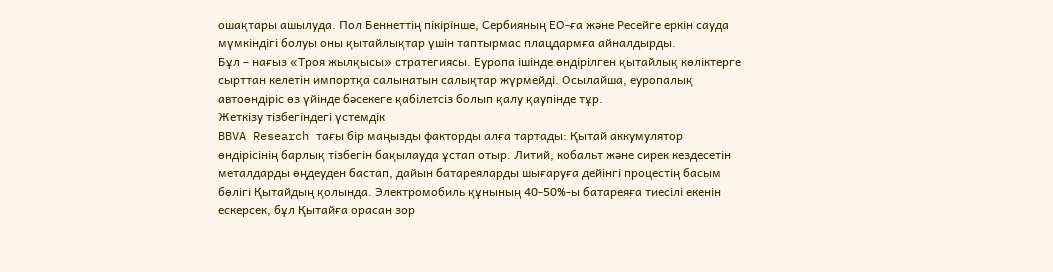ошақтары ашылуда. Пол Беннеттің пікірінше, Сербияның ЕО-ға және Ресейге еркін сауда мүмкіндігі болуы оны қытайлықтар үшін таптырмас плацдармға айналдырды.
Бұл – нағыз «Троя жылқысы» стратегиясы. Еуропа ішінде өндірілген қытайлық көліктерге сырттан келетін импортқа салынатын салықтар жүрмейді. Осылайша, еуропалық автоөндіріс өз үйінде бәсекеге қабілетсіз болып қалу қаупінде тұр.
Жеткізу тізбегіндегі үстемдік
BBVA Research тағы бір маңызды факторды алға тартады: Қытай аккумулятор өндірісінің барлық тізбегін бақылауда ұстап отыр. Литий, кобальт және сирек кездесетін металдарды өңдеуден бастап, дайын батареяларды шығаруға дейінгі процестің басым бөлігі Қытайдың қолында. Электромобиль құнының 40-50%-ы батареяға тиесілі екенін ескерсек, бұл Қытайға орасан зор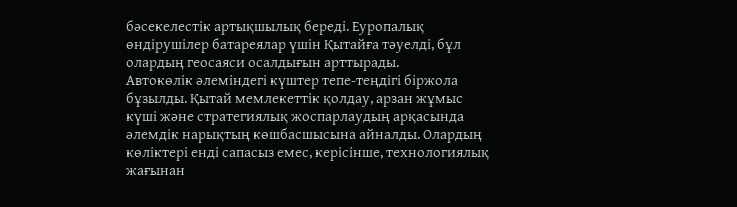бәсекелестік артықшылық береді. Еуропалық өндірушілер батареялар үшін Қытайға тәуелді, бұл олардың геосаяси осалдығын арттырады.
Автокөлік әлеміндегі күштер тепе-теңдігі біржола бұзылды. Қытай мемлекеттік қолдау, арзан жұмыс күші және стратегиялық жоспарлаудың арқасында әлемдік нарықтың көшбасшысына айналды. Олардың көліктері енді сапасыз емес, керісінше, технологиялық жағынан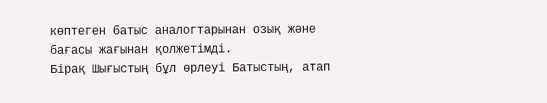көптеген батыс аналогтарынан озық және бағасы жағынан қолжетімді.
Бірақ Шығыстың бұл өрлеуі Батыстың, атап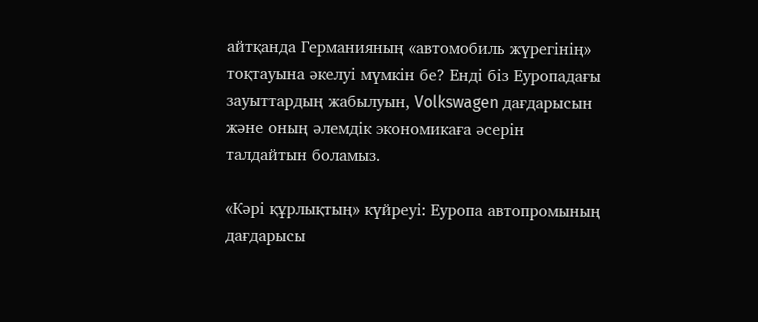айтқанда Германияның «автомобиль жүрегінің» тоқтауына әкелуі мүмкін бе? Енді біз Еуропадағы зауыттардың жабылуын, Volkswagen дағдарысын және оның әлемдік экономикаға әсерін талдайтын боламыз.

«Кәрі құрлықтың» күйреуі: Еуропа автопромының дағдарысы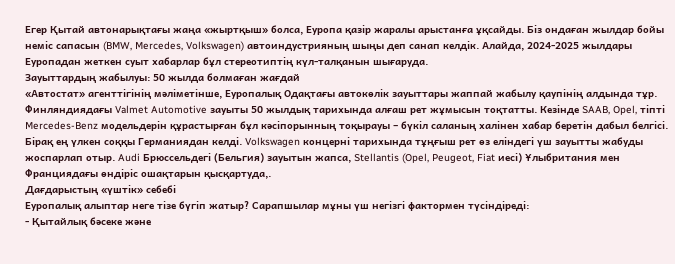Егер Қытай автонарықтағы жаңа «жыртқыш» болса, Еуропа қазір жаралы арыстанға ұқсайды. Біз ондаған жылдар бойы неміс сапасын (BMW, Mercedes, Volkswagen) автоиндустрияның шыңы деп санап келдік. Алайда, 2024-2025 жылдары Еуропадан жеткен суыт хабарлар бұл стереотиптің күл-талқанын шығаруда.
Зауыттардың жабылуы: 50 жылда болмаған жағдай
«Автостат» агенттігінің мәліметінше, Еуропалық Одақтағы автокөлік зауыттары жаппай жабылу қаупінің алдында тұр. Финляндиядағы Valmet Automotive зауыты 50 жылдық тарихында алғаш рет жұмысын тоқтатты. Кезінде SAAB, Opel, тіпті Mercedes-Benz модельдерін құрастырған бұл кәсіпорынның тоқырауы – бүкіл саланың халінен хабар беретін дабыл белгісі.
Бірақ ең үлкен соққы Германиядан келді. Volkswagen концерні тарихында тұңғыш рет өз еліндегі үш зауытты жабуды жоспарлап отыр. Audi Брюссельдегі (Бельгия) зауытын жапса, Stellantis (Opel, Peugeot, Fiat иесі) Ұлыбритания мен Франциядағы өндіріс ошақтарын қысқартуда,.
Дағдарыстың «үштік» себебі
Еуропалық алыптар неге тізе бүгіп жатыр? Сарапшылар мұны үш негізгі фактормен түсіндіреді:
- Қытайлық бәсеке және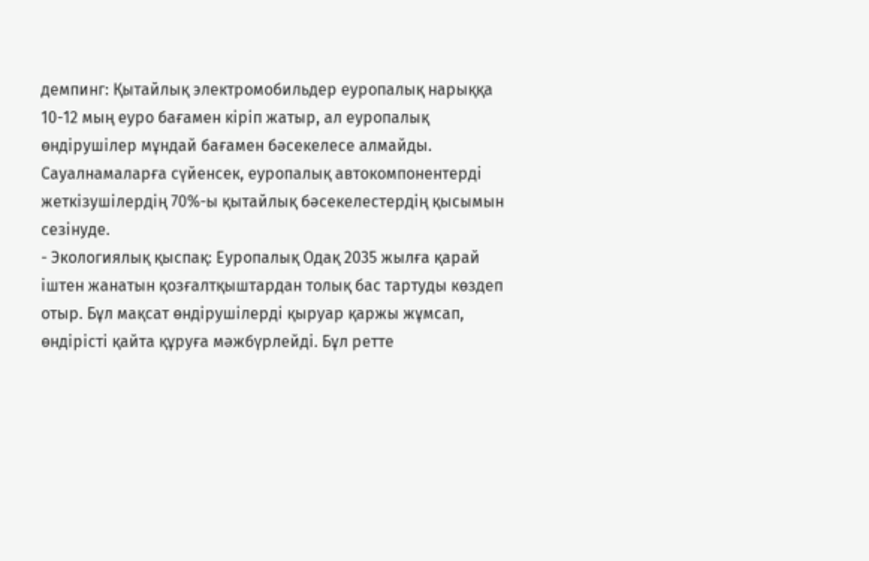демпинг: Қытайлық электромобильдер еуропалық нарыққа 10-12 мың еуро бағамен кіріп жатыр, ал еуропалық өндірушілер мұндай бағамен бәсекелесе алмайды. Сауалнамаларға сүйенсек, еуропалық автокомпонентерді жеткізушілердің 70%-ы қытайлық бәсекелестердің қысымын сезінуде.
- Экологиялық қыспақ: Еуропалық Одақ 2035 жылға қарай іштен жанатын қозғалтқыштардан толық бас тартуды көздеп отыр. Бұл мақсат өндірушілерді қыруар қаржы жұмсап, өндірісті қайта құруға мәжбүрлейді. Бұл ретте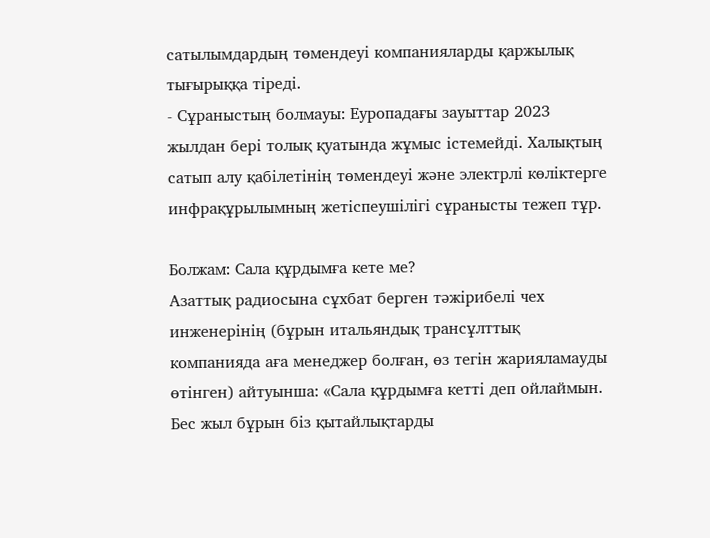сатылымдардың төмендеуі компанияларды қаржылық тығырыққа тіреді.
- Сұраныстың болмауы: Еуропадағы зауыттар 2023 жылдан бері толық қуатында жұмыс істемейді. Халықтың сатып алу қабілетінің төмендеуі және электрлі көліктерге инфрақұрылымның жетіспеушілігі сұранысты тежеп тұр.

Болжам: Сала құрдымға кете ме?
Азаттық радиосына сұхбат берген тәжірибелі чех инженерінің (бұрын итальяндық трансұлттық компанияда аға менеджер болған, өз тегін жарияламауды өтінген) айтуынша: «Сала құрдымға кетті деп ойлаймын. Бес жыл бұрын біз қытайлықтарды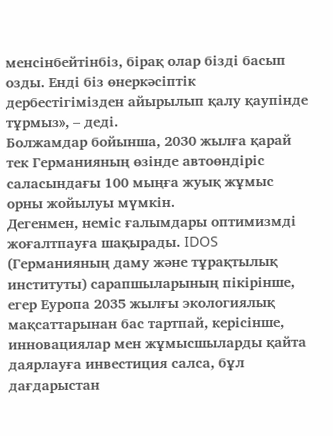менсінбейтінбіз, бірақ олар бізді басып озды. Енді біз өнеркәсіптік дербестігімізден айырылып қалу қаупінде тұрмыз», – деді.
Болжамдар бойынша, 2030 жылға қарай тек Германияның өзінде автоөндіріс саласындағы 100 мыңға жуық жұмыс орны жойылуы мүмкін.
Дегенмен, неміс ғалымдары оптимизмді жоғалтпауға шақырады. IDOS (Германияның даму және тұрақтылық институты) сарапшыларының пікірінше, егер Еуропа 2035 жылғы экологиялық мақсаттарынан бас тартпай, керісінше, инновациялар мен жұмысшыларды қайта даярлауға инвестиция салса, бұл дағдарыстан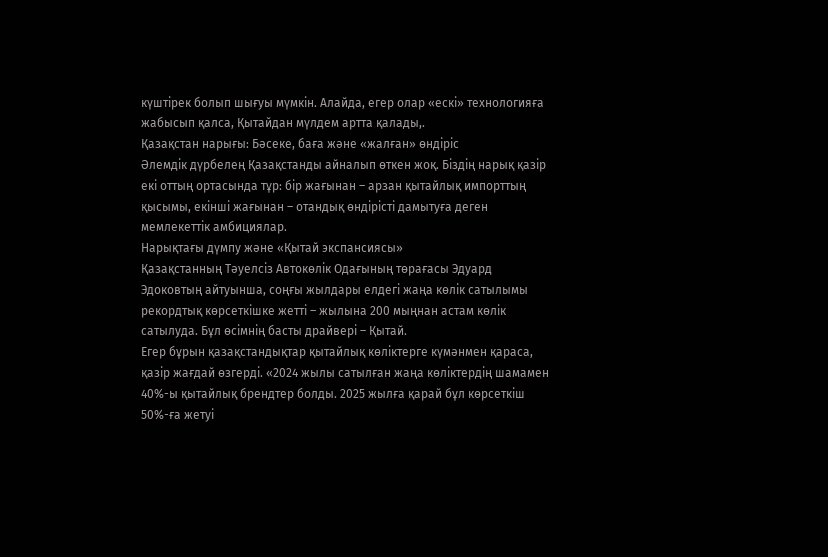күштірек болып шығуы мүмкін. Алайда, егер олар «ескі» технологияға жабысып қалса, Қытайдан мүлдем артта қалады,.
Қазақстан нарығы: Бәсеке, баға және «жалған» өндіріс
Әлемдік дүрбелең Қазақстанды айналып өткен жоқ. Біздің нарық қазір екі оттың ортасында тұр: бір жағынан – арзан қытайлық импорттың қысымы, екінші жағынан – отандық өндірісті дамытуға деген мемлекеттік амбициялар.
Нарықтағы дүмпу және «Қытай экспансиясы»
Қазақстанның Тәуелсіз Автокөлік Одағының төрағасы Эдуард Эдоковтың айтуынша, соңғы жылдары елдегі жаңа көлік сатылымы рекордтық көрсеткішке жетті – жылына 200 мыңнан астам көлік сатылуда. Бұл өсімнің басты драйвері – Қытай.
Егер бұрын қазақстандықтар қытайлық көліктерге күмәнмен қараса, қазір жағдай өзгерді. «2024 жылы сатылған жаңа көліктердің шамамен 40%-ы қытайлық брендтер болды. 2025 жылға қарай бұл көрсеткіш 50%-ға жетуі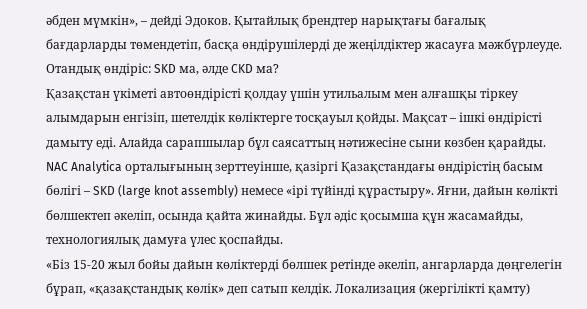әбден мүмкін», – дейді Эдоков. Қытайлық брендтер нарықтағы бағалық бағдарларды төмендетіп, басқа өндірушілерді де жеңілдіктер жасауға мәжбүрлеуде.
Отандық өндіріс: SKD ма, әлде CKD ма?
Қазақстан үкіметі автоөндірісті қолдау үшін утильалым мен алғашқы тіркеу алымдарын енгізіп, шетелдік көліктерге тосқауыл қойды. Мақсат – ішкі өндірісті дамыту еді. Алайда сарапшылар бұл саясаттың нәтижесіне сыни көзбен қарайды.
NAC Analytica орталығының зерттеуінше, қазіргі Қазақстандағы өндірістің басым бөлігі – SKD (large knot assembly) немесе «ірі түйінді құрастыру». Яғни, дайын көлікті бөлшектеп әкеліп, осында қайта жинайды. Бұл әдіс қосымша құн жасамайды, технологиялық дамуға үлес қоспайды.
«Біз 15-20 жыл бойы дайын көліктерді бөлшек ретінде әкеліп, ангарларда дөңгелегін бұрап, «қазақстандық көлік» деп сатып келдік. Локализация (жергілікті қамту)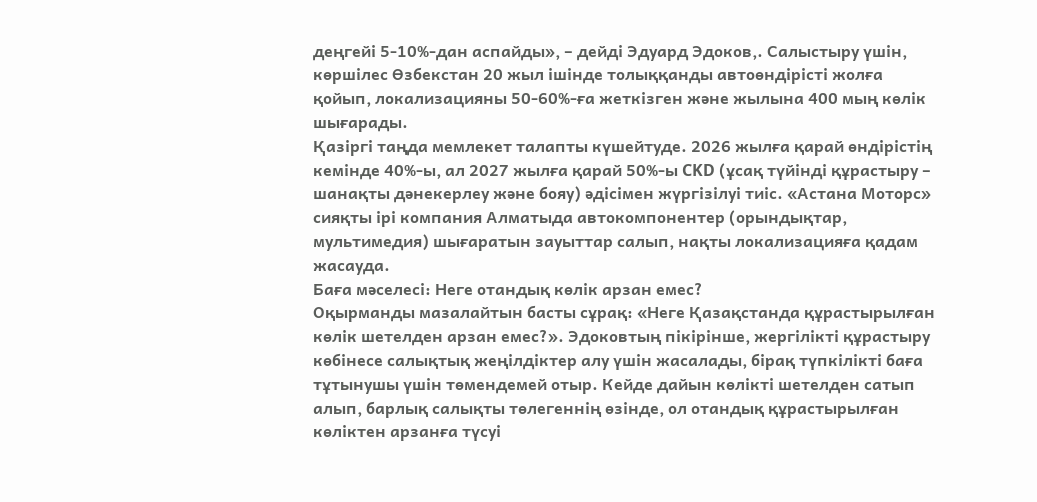деңгейі 5-10%-дан аспайды», – дейді Эдуард Эдоков,. Салыстыру үшін, көршілес Өзбекстан 20 жыл ішінде толыққанды автоөндірісті жолға қойып, локализацияны 50-60%-ға жеткізген және жылына 400 мың көлік шығарады.
Қазіргі таңда мемлекет талапты күшейтуде. 2026 жылға қарай өндірістің кемінде 40%-ы, ал 2027 жылға қарай 50%-ы CKD (ұсақ түйінді құрастыру – шанақты дәнекерлеу және бояу) әдісімен жүргізілуі тиіс. «Астана Моторс» сияқты ірі компания Алматыда автокомпонентер (орындықтар, мультимедия) шығаратын зауыттар салып, нақты локализацияға қадам жасауда.
Баға мәселесі: Неге отандық көлік арзан емес?
Оқырманды мазалайтын басты сұрақ: «Неге Қазақстанда құрастырылған көлік шетелден арзан емес?». Эдоковтың пікірінше, жергілікті құрастыру көбінесе салықтық жеңілдіктер алу үшін жасалады, бірақ түпкілікті баға тұтынушы үшін төмендемей отыр. Кейде дайын көлікті шетелден сатып алып, барлық салықты төлегеннің өзінде, ол отандық құрастырылған көліктен арзанға түсуі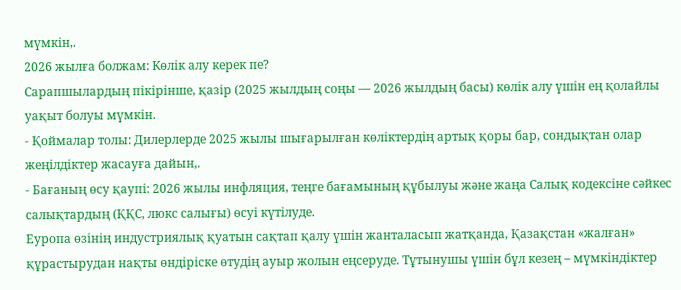мүмкін,.
2026 жылға болжам: Көлік алу керек пе?
Сарапшылардың пікірінше, қазір (2025 жылдың соңы — 2026 жылдың басы) көлік алу үшін ең қолайлы уақыт болуы мүмкін.
- Қоймалар толы: Дилерлерде 2025 жылы шығарылған көліктердің артық қоры бар, сондықтан олар жеңілдіктер жасауға дайын,.
- Бағаның өсу қаупі: 2026 жылы инфляция, теңге бағамының құбылуы және жаңа Салық кодексіне сәйкес салықтардың (ҚҚС, люкс салығы) өсуі күтілуде.
Еуропа өзінің индустриялық қуатын сақтап қалу үшін жанталасып жатқанда, Қазақстан «жалған» құрастырудан нақты өндіріске өтудің ауыр жолын еңсеруде. Тұтынушы үшін бұл кезең – мүмкіндіктер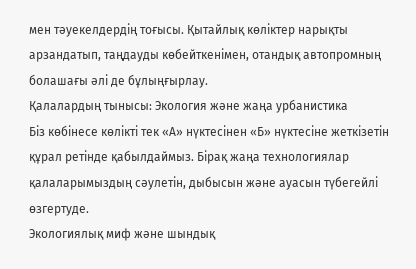мен тәуекелдердің тоғысы. Қытайлық көліктер нарықты арзандатып, таңдауды көбейткенімен, отандық автопромның болашағы әлі де бұлыңғырлау.
Қалалардың тынысы: Экология және жаңа урбанистика
Біз көбінесе көлікті тек «А» нүктесінен «Б» нүктесіне жеткізетін құрал ретінде қабылдаймыз. Бірақ жаңа технологиялар қалаларымыздың сәулетін, дыбысын және ауасын түбегейлі өзгертуде.
Экологиялық миф және шындық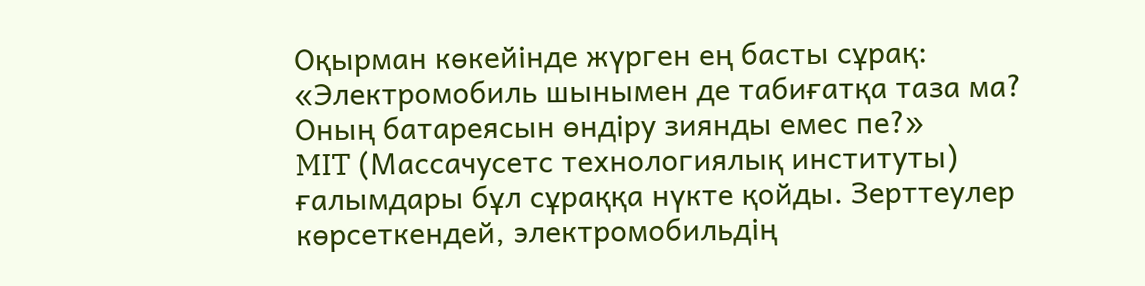Оқырман көкейінде жүрген ең басты сұрақ: «Электромобиль шынымен де табиғатқа таза ма? Оның батареясын өндіру зиянды емес пе?»
MIT (Массачусетс технологиялық институты) ғалымдары бұл сұраққа нүкте қойды. Зерттеулер көрсеткендей, электромобильдің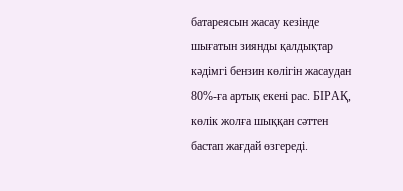батареясын жасау кезінде шығатын зиянды қалдықтар кәдімгі бензин көлігін жасаудан 80%-ға артық екені рас. БІРАҚ, көлік жолға шыққан сәттен бастап жағдай өзгереді.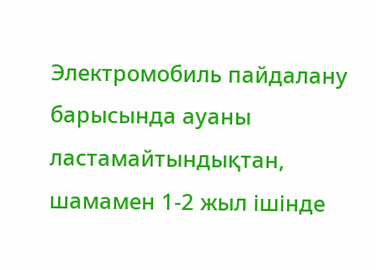Электромобиль пайдалану барысында ауаны ластамайтындықтан, шамамен 1-2 жыл ішінде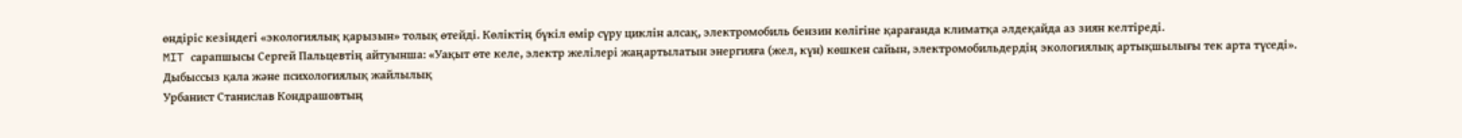өндіріс кезіндегі «экологиялық қарызын» толық өтейді. Көліктің бүкіл өмір сүру циклін алсақ, электромобиль бензин көлігіне қарағанда климатқа әлдеқайда аз зиян келтіреді.
MIT сарапшысы Сергей Пальцевтің айтуынша: «Уақыт өте келе, электр желілері жаңартылатын энергияға (жел, күн) көшкен сайын, электромобильдердің экологиялық артықшылығы тек арта түседі».
Дыбыссыз қала және психологиялық жайлылық
Урбанист Станислав Кондрашовтың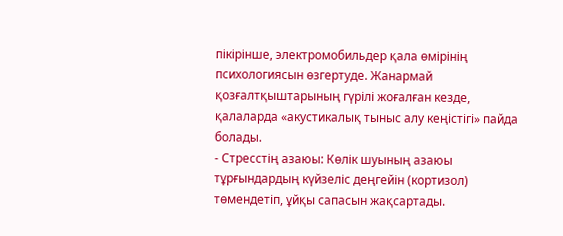пікірінше, электромобильдер қала өмірінің психологиясын өзгертуде. Жанармай қозғалтқыштарының гүрілі жоғалған кезде, қалаларда «акустикалық тыныс алу кеңістігі» пайда болады.
- Стресстің азаюы: Көлік шуының азаюы тұрғындардың күйзеліс деңгейін (кортизол) төмендетіп, ұйқы сапасын жақсартады.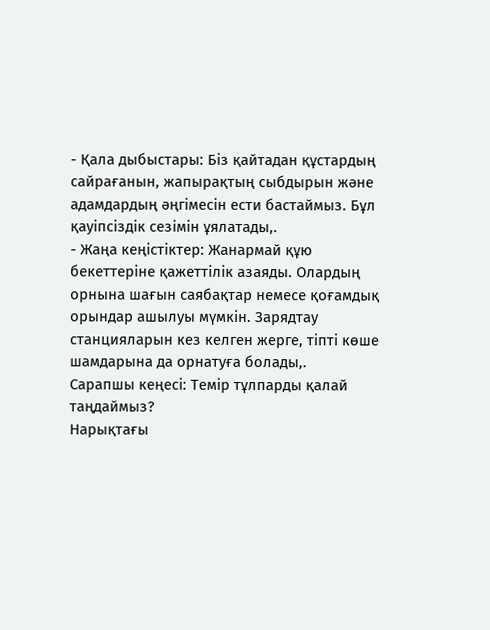- Қала дыбыстары: Біз қайтадан құстардың сайрағанын, жапырақтың сыбдырын және адамдардың әңгімесін ести бастаймыз. Бұл қауіпсіздік сезімін ұялатады,.
- Жаңа кеңістіктер: Жанармай құю бекеттеріне қажеттілік азаяды. Олардың орнына шағын саябақтар немесе қоғамдық орындар ашылуы мүмкін. Зарядтау станцияларын кез келген жерге, тіпті көше шамдарына да орнатуға болады,.
Сарапшы кеңесі: Темір тұлпарды қалай таңдаймыз?
Нарықтағы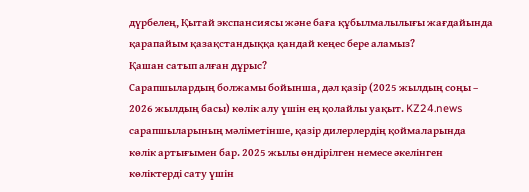дүрбелең, Қытай экспансиясы және баға құбылмалылығы жағдайында қарапайым қазақстандыққа қандай кеңес бере аламыз?
Қашан сатып алған дұрыс?
Сарапшылардың болжамы бойынша, дәл қазір (2025 жылдың соңы – 2026 жылдың басы) көлік алу үшін ең қолайлы уақыт. KZ24.news сарапшыларының мәліметінше, қазір дилерлердің қоймаларында көлік артығымен бар. 2025 жылы өндірілген немесе әкелінген көліктерді сату үшін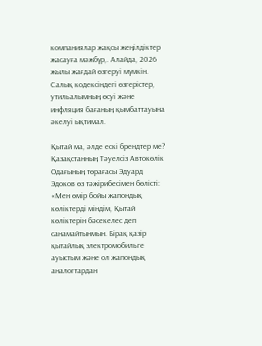компаниялар жақсы жеңілдіктер жасауға мәжбүр,. Алайда, 2026 жылы жағдай өзгеруі мүмкін. Салық кодексіндегі өзгерістер, утильалымның өсуі және инфляция бағаның қымбаттауына әкелуі ықтимал.

Қытай ма, әлде ескі брендтер ме?
Қазақстанның Тәуелсіз Автокөлік Одағының төрағасы Эдуард Эдоков өз тәжірибесімен бөлісті: «Мен өмір бойы жапондық көліктерді міндім, Қытай көліктерін бәсекелес деп санамайтынмын. Бірақ қазір қытайлық электромобильге ауыстым және ол жапондық аналогтардан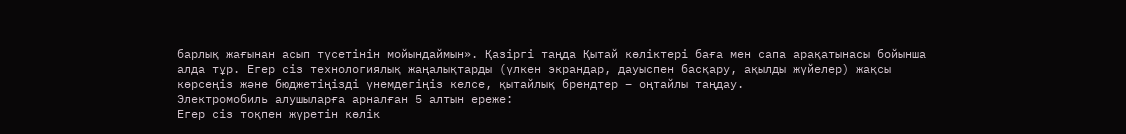барлық жағынан асып түсетінін мойындаймын». Қазіргі таңда Қытай көліктері баға мен сапа арақатынасы бойынша алда тұр. Егер сіз технологиялық жаңалықтарды (үлкен экрандар, дауыспен басқару, ақылды жүйелер) жақсы көрсеңіз және бюджетіңізді үнемдегіңіз келсе, қытайлық брендтер – оңтайлы таңдау.
Электромобиль алушыларға арналған 5 алтын ереже:
Егер сіз тоқпен жүретін көлік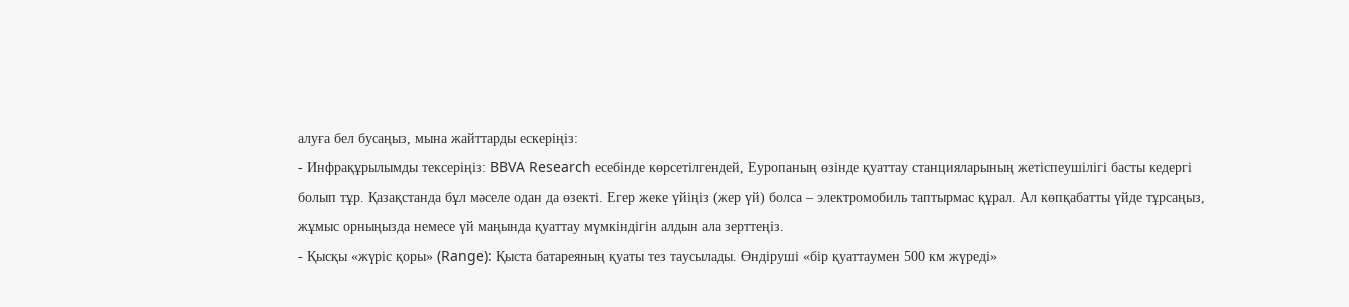алуға бел бусаңыз, мына жайттарды ескеріңіз:
- Инфрақұрылымды тексеріңіз: BBVA Research есебінде көрсетілгендей, Еуропаның өзінде қуаттау станцияларының жетіспеушілігі басты кедергі болып тұр. Қазақстанда бұл мәселе одан да өзекті. Егер жеке үйіңіз (жер үй) болса – электромобиль таптырмас құрал. Ал көпқабатты үйде тұрсаңыз, жұмыс орныңызда немесе үй маңында қуаттау мүмкіндігін алдын ала зерттеңіз.
- Қысқы «жүріс қоры» (Range): Қыста батареяның қуаты тез таусылады. Өндіруші «бір қуаттаумен 500 км жүреді»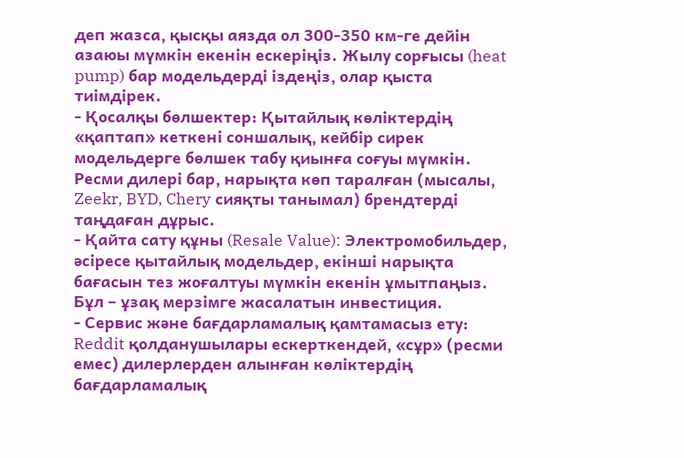деп жазса, қысқы аязда ол 300-350 км-ге дейін азаюы мүмкін екенін ескеріңіз. Жылу сорғысы (heat pump) бар модельдерді іздеңіз, олар қыста тиімдірек.
- Қосалқы бөлшектер: Қытайлық көліктердің «қаптап» кеткені соншалық, кейбір сирек модельдерге бөлшек табу қиынға соғуы мүмкін. Ресми дилері бар, нарықта көп таралған (мысалы, Zeekr, BYD, Chery сияқты танымал) брендтерді таңдаған дұрыс.
- Қайта сату құны (Resale Value): Электромобильдер, әсіресе қытайлық модельдер, екінші нарықта бағасын тез жоғалтуы мүмкін екенін ұмытпаңыз. Бұл – ұзақ мерзімге жасалатын инвестиция.
- Сервис және бағдарламалық қамтамасыз ету: Reddit қолданушылары ескерткендей, «сұр» (ресми емес) дилерлерден алынған көліктердің бағдарламалық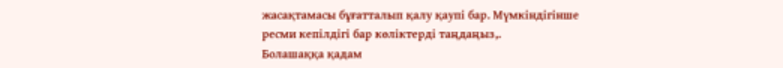жасақтамасы бұғатталып қалу қаупі бар. Мүмкіндігінше ресми кепілдігі бар көліктерді таңдаңыз,.
Болашаққа қадам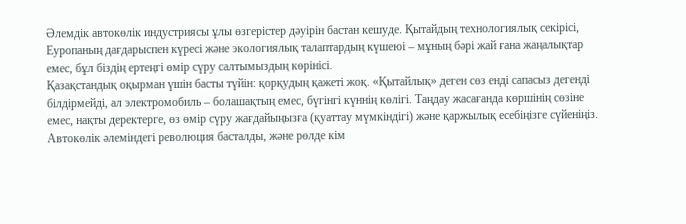Әлемдік автокөлік индустриясы ұлы өзгерістер дәуірін бастан кешуде. Қытайдың технологиялық секірісі, Еуропаның дағдарыспен күресі және экологиялық талаптардың күшеюі – мұның бәрі жай ғана жаңалықтар емес, бұл біздің ертеңгі өмір сүру салтымыздың көрінісі.
Қазақстандық оқырман үшін басты түйін: қорқудың қажеті жоқ. «Қытайлық» деген сөз енді сапасыз дегенді білдірмейді, ал электромобиль – болашақтың емес, бүгінгі күннің көлігі. Таңдау жасағанда көршінің сөзіне емес, нақты деректерге, өз өмір сүру жағдайыңызға (қуаттау мүмкіндігі) және қаржылық есебіңізге сүйеніңіз.
Автокөлік әлеміндегі революция басталды, және рөлде кім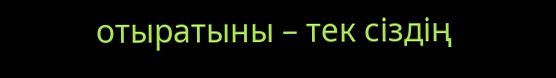отыратыны – тек сіздің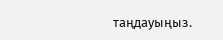таңдауыңыз.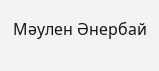Мәулен Әнербай